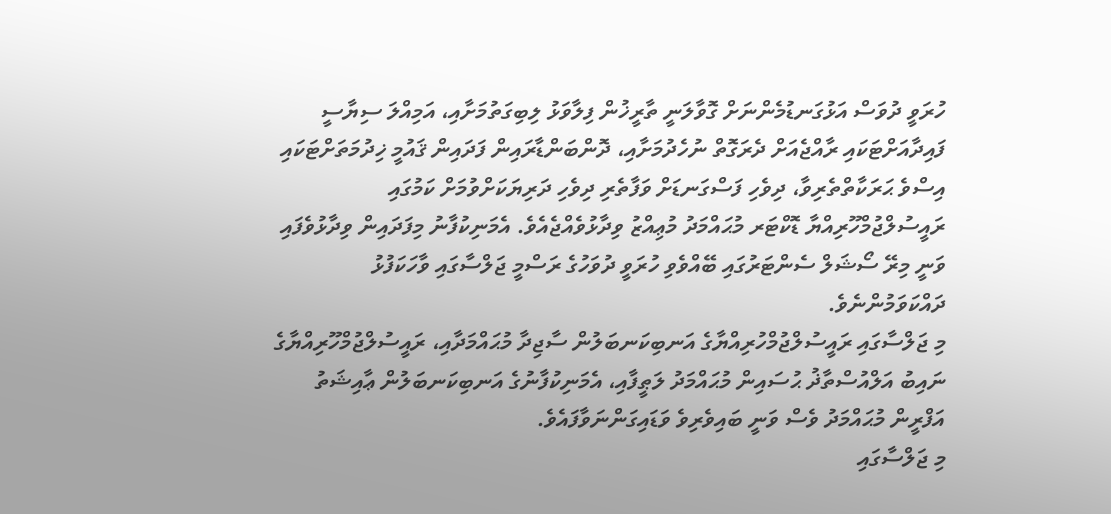ހުރަވީ ދުވަސް އަޅުގަނޑުމެންނަށް ގޮވާލަނީ ތާރީޚުން ފިލާވަޅު ލިބިގަތުމަށާއި، އަމިއްލަ ސިޔާސީ ފައިދާއަށްޓަކައި ރާއްޖެއަށް ދެރަގޮތް ނުހެދުމަށާއި، ދޮންބަންޑާރައިން ފަދައިން ޤައުމީ ޚިދުމަތަށްޓަކައި އިސްވެ ޙަރަކާތްތެރިވާ، ދިވެހި ފަސްގަނޑަށް ވަފާތެރި ދިވެހި ދަރިޔަކަށްވުމަށް ކަމުގައި ރައީސުލްޖުމްހޫރިއްޔާ ޑޮކްޓަރ މުޙައްމަދު މުޢިއްޒު ވިދާޅުވެއްޖެއެވެ. އެމަނިކުފާނު މިފަދައިން ވިދާޅުވެފައި ވަނީ މިރޭ ސޯޝަލް ސެންޓަރުގައި ބޭއްވެވި ހުރަވީ ދުވަހުގެ ރަސްމީ ޖަލްސާގައި ވާހަކަފުޅު ދައްކަވަމުންނެވެ.
މި ޖަލްސާގައި ރައީސުލްޖުމްހުރިއްޔާގެ އަނބިކަނބަލުން ސާޖިދާ މުޙައްމަދާއި، ރައީސުލްޖުމްހޫރިއްޔާގެ ނައިބު އަލްއުސްތާޛު ޙުސައިން މުޙައްމަދު ލަޠީފާއި، އެމަނިކުފާނުގެ އަނބިކަނބަލުން ޢާއިޝަތު އަފްރީން މުޙައްމަދު ވެސް ވަނީ ބައިވެރިވެ ވަޑައިގަންނަވާފައެވެ.
މި ޖަލްސާގައި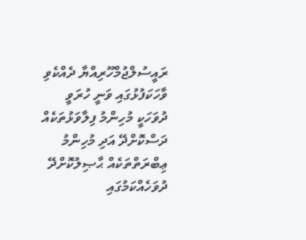ރައީސުލްޖުމްހޫރިއްޔާ ދެއްކެވި ވާހަކަފުޅުގައި ވަނީ ހުރަވީ ދުވަހަކީ މުހިންމު ފިލާވަޅުތަކެއް ދަސްކޮށްދޭ އަދި މުހިންމު ޢިބްރަތްތަކެއް ޙާޞިލުކޮށްދޭ ދުވަހެއްކަމުގައި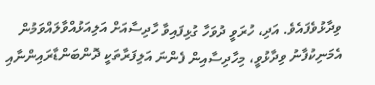ވިދާޅުވެފައެވެ. އަދި، ހުރަވީ ދުވަހާ ގުޅިފައިވާ ހާދިސާއަށް އަލިއަޅުއްވާލައްވަމުން އެމަނިކުފާނު ވިދާޅުވީ، މިހާދިސާއިން ފެންނަ އަލިފަރާތަކީ ދޮންބަންޑާރައިންނާއި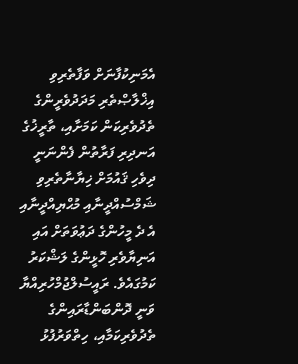އެމަނިކުފާނަށް ވަފާތެރިވި އިޚްލާޞްތެރި މަދަދުވެރީންގެ ތެދުވެރިކަން ކަމަށާއި، ތާރީޚުގެ އަނދިރި ފަރާތުން ފެންނަނީ ދިވެހި ޤައުމަށް ޚިޔާނާތެރިވި ޝަމްސުއްދީނާއި މުޙްޔިއްދީނާއި އެ ދެ މީހުންގެ ދަޢުވަތަށް އައި އަނިޔާވެރި ހޮޅީންގެ ލަޝްކަރު ކަމުގައެވެ. ރައީސުލްޖުމްހުރިއްޔާ ވަނީ ދޮންބަންޑާރައިންގެ ތެދުވެރިކަމާއި، ހިތްވަރުފުޅު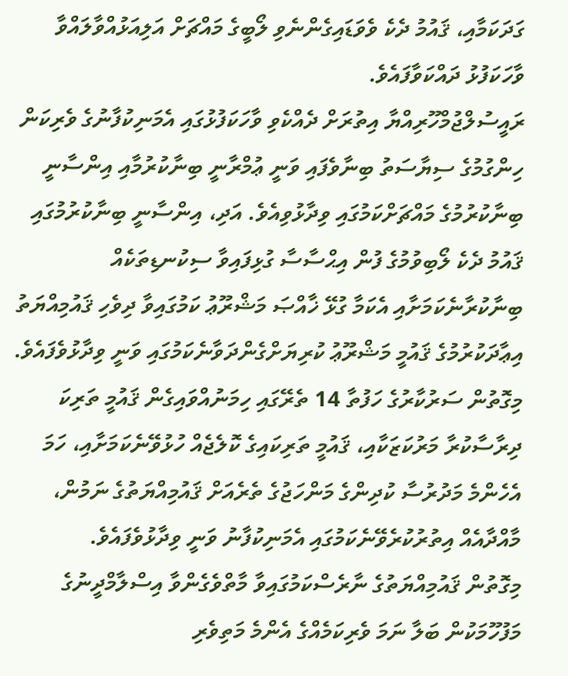ގަދަކަމާއި، ޤައުމު ދެކެ ވެވަޑައިގެންނެވި ލޯބީގެ މައްޗަށް އަލިއަޅުއްވާލައްވާ ވާހަކަފުޅު ދައްކަވާފައެވެ.
ރައީސުލްޖުމްހޫރިއްޔާ އިތުރަށް ދެއްކެވި ވާހަކަފުޅުގައި އެމަނިކުފާނުގެ ވެރިކަން ހިންގުމުގެ ސިޔާސަތު ބިނާވެފައި ވަނީ ޢުމްރާނީ ބިނާކުރުމާއި އިންސާނީ ބިނާކުރުމުގެ މައްޗަށްކަމުގައި ވިދާޅުވިއެވެ. އަދި، އިންސާނީ ބިނާކުރުމުގައި ޤައުމު ދެކެ ލޯބިވުމުގެ ފުން އިޙްސާސާ ގުޅިފައިވާ ސިކުނޑިތަކެއް ބިނާކުރާނެކަމަށާއި އެކަމާ ގުޅޭ ޚާއްޞަ މަޝްރޫޢު ކަމުގައިވާ ދިވެހި ޤައުމިއްޔަތު އިޢާދަކުރުމުގެ ޤައުމީ މަޝްރޫޢު ކުރިޔަށްގެންދަވާނެކަމުގައި ވަނީ ވިދާޅުވެފައެވެ. މިގޮތުން ސަރުކާރުގެ ހަފުތާ 14 ތެރޭގައި ހިމަނުއްވައިގެން ޤައުމީ ތަރިކަ ދިރާސާކުރާ މަރުކަޒަކާއި، ޤައުމީ ތަރިކައިގެ ކޮލެޖެއް ހުޅުވޭނެކަމަށާއި، ހަމަ އެހެންމެ މަދުރުސާ ކުދިންގެ މަންހަޖުގެ ތެރެއަށް ޤައުމިއްޔަތުގެ ނަމުން، މާއްދާއެއް އިތުރުކުރެވޭނެކަމުގައި އެމަނިކުފާނު ވަނީ ވިދާޅުވެފައެވެ.
މިގޮތުން ޤައުމިއްޔަތުގެ ނާރެސްކަމުގައިވާ މާތްވެގެންވާ އިސްލާމްދީނުގެ މަފުހޫމަކުން ބަލާ ނަމަ ވެރިކަމެއްގެ އެންމެ މަތިވެރި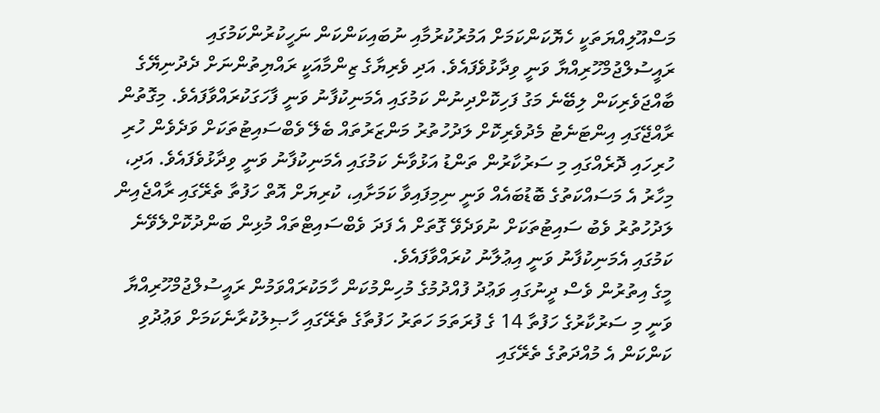މަސްއޫލިއްޔަތަކީ ހެޔޮކަންކަމަށް އަމުރުކުރުމާއި ނުބައިކަންކަން ނަހީކުރުންކަމުގައި ރައީސުލްޖުމްހޫރިއްޔާ ވަނީ ވިދާޅުވެފައެވެ. އަދި ވެރިޔާގެ ޒިންމާއަކީ ރައްޔިތުންނަށް ދެދުނިޔޭގެ ބާއްޖަވެރިކަން ލިބޭނެ މަގު ފަހިކޮށްދިނުން ކަމުގައި އެމަނިކުފާނު ވަނީ ފާހަގަކުރައްވާފައެވެ. މިގޮތުން ރާއްޖޭގައި އިންޓަނެޓު މެދުވެރިކޮށް ލަދުހުތުރު މަންޒަރުތައް ބެލޭ ވެބްސައިޓުތަކަށް ވަދެވެން ހުރި ހުރިހައި ދޮރެއްގައި މި ސަރުކާރުން ތަންޑު އަޅުވާނެ ކަމުގައި އެމަނިކުފާނު ވަނީ ވިދާޅުވެފައެވެ. އަދި، މިހާރު އެ މަސައްކަތުގެ ބޮޑުބައެއް ވަނީ ނިމިފައިވާ ކަމަށާއި، ކުރިޔަށް އޮތް ހަފުތާ ތެރޭގައި ރާއްޖެއިން ލަދުހުތުރު ވެބު ސައިޓުތަކަށް ނުވަދެވޭ ގޮތަށް އެ ފަދަ ވެބްސައިޓްތައް މުޅިން ބަންދުކޮށްލެވޭނެ ކަމުގައި އެމަނިކުފާނު ވަނީ އިޢުލާނު ކުރައްވާފައެވެ.
މީގެ އިތުރުން ވެސް ދީނުގައި ވަޢުދު ފުއްދުމުގެ މުހިންމުކަން ހާމަކުރައްވަމުން ރައީސުލްޖުމްހޫރިއްޔާ ވަނީ މި ސަރުކާރުގެ ހަފުތާ 14 ގެ ފުރަތަމަ ހަތަރު ހަފުތާގެ ތެރޭގައި ހާޞިލުކުރާނެކަމަށް ވަޢުދުވި ކަންކަން އެ މުއްދަތުގެ ތެރޭގައި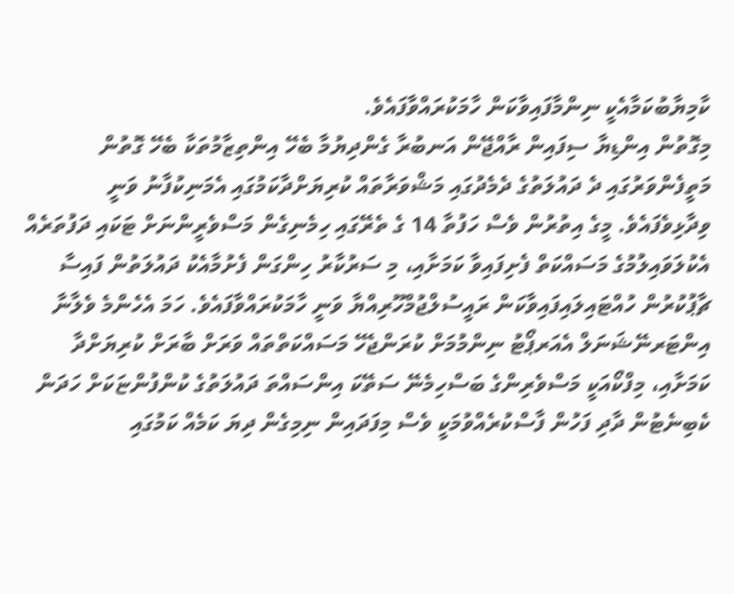ކާމިޔާބުކަމާއެކީ ނިންމާފައިވާކަން ހާމަކުރައްވާފައެވެ.
މިގޮތުން އިންޑިޔާ ސިފައިން ރާއްޖޭން އަނބުރާ ގެންދިޔުމާ ބެހޭ އިންތިޒާމުތަކާ ބެހޭ ގޮތުން މަތީފެންވަރުގައި ދެ ދައުލަތުގެ ދެމެދުގައި މަޝްވަރާތައް ކުރިޔަށްދާކަމުގައި އެމަނިކުފާނު ވަނީ ވިދާޅިވެފައެވެ. މީގެ އިތުރުން ވެސް ހަފުތާ 14 ގެ ތެރޭގައި ހިމެނިގެން މަސްވެރީންނަށް ޓަކައި ދަފުތަރެއް އެކުލަވައިލުމުގެ މަސައްކަތް ފެށިފައިވާ ކަމަށާއި، މި ސަރުކާރު ހިންގަން ފެށުމާއެކު ދައުލަތުން ފައިސާ ޗާޕުކުރުން ހުއްޓައިލައިފައިވާކަން ރައީސުލްޖުމްހޫރިއްޔާ ވަނީ ހާމަކުރައްވާފައެވެ. ހަމަ އެހެންމެ ވެލާނާ އިންޓަރނޭޝަނަލް އެއަރޕޯޓު ނިންމުމަށް ކުރަންޖެހޭ މަސައްކަތްތައް ވަރަށް ބާރަށް ކުރިޔަށްދާ ކަމަށާއި، މިފްކޯއަކީ މަސްވެރިންގެ ބަސްހިމެނޭ ސަތޭކަ އިންސައްތަ ދައުލަތުގެ ކުންފުންޏަކަށް ހަދަން ކެބިނެޓުން ދާދި ފަހުން ފާސްކުރެއްވުމަކީ ވެސް މިފަދައިން ނިމިގެން ދިޔަ ކަމެއް ކަމުގައި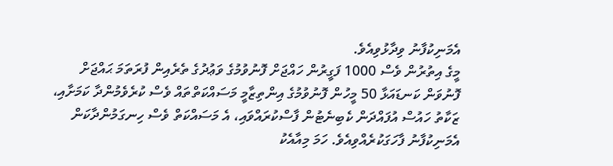އެމަނިކުފާނު ވިދާޅުވިއެވެ.
މީގެ އިތުރުން ވެސް 1000 ފަގީރުން ހައްޖަށް ފޮނުވުމުގެ ވަޢުދުގެ ތެރެއިން ފުރަތަމަ ޙައްޖަށް ފޮނުވަން ކަނޑައަޅާ 50 މީހުން ފޮނުވުމުގެ އިންތިޒާމީ މަސައްކަތްތައް ވެސް ކުރެވެމުންދާ ކަމަށާއި، ޒަކާތު ހައުސް އުފައްދަން ކެބިނެޓުން ފާސްކުރައްވައި، އެ މަސައްކަތް ވެސް ހިނގަމުންދާކަން އެމަނިކުފާނު ފާހަގަކުރެއްވިއެވެ. ހަމަ މިއާއެކު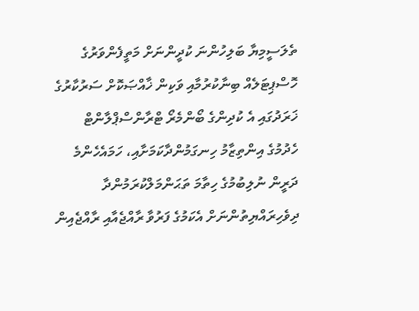ތެލަސީމިޔާ ބަލިހުންނަ ކުދީންނަށް މަތީފެންވަރުގެ ހޮސްޕިޓަލެއް ބިނާކުރުމާއި ވަކިން ޚާއްޞަކޮށް ސަރުކާރުގެ ޚަރަދުގައި އެ ކުދިންގެ ބޯންމެރޯ ޓްރާންސްޕްލާންޓް ހެދުމުގެ އިންތިޒާމު ހިނގަމުންދާކަމަށާއި، ހަމައެހެންމެ ދަރީން ނުލިބުމުގެ ހިތާމަ ތަޙަންމަލްކުރަމުންދާ ދިވެހިރައްޔިތުންނަށް އެކަމުގެ ފަރުވާ ރާއްޖެއާއި ރާއްޖެއިން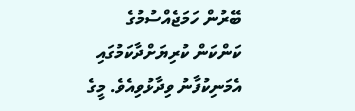ބޭރުން ހަމަޖެއްސުމުގެ ކަންކަން ކުރިޔަށްދާކަމުގައި އެމަނިކުފާނު ވިދާޅުވިއެވެ. މީގެ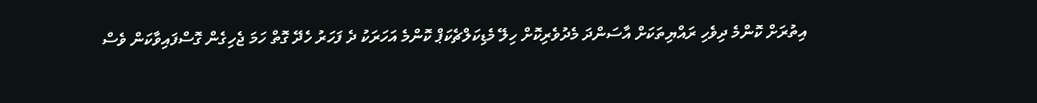އިތުރަށް ކޮންމެ ދިވެހި ރައްޔިތަކަށް އާސަންދަ މެދުވެރިކޮށް ހިލޭ މެޑިކަލްޗެކަޕް ކޮންމެ އަހަރަކު ދެ ފަހަރު ހެދޭ ގޮތް ހަމަ ޖެހިގެން ގޮސްފައިވާކަން ވެސް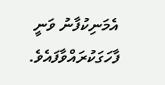އެމަނިކުފާނު ވަނީ ފާހަގަކުރައްވާފައެވެ.